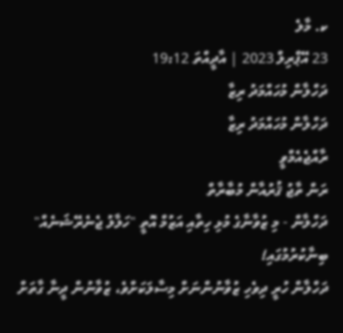ކ. މާލެ
23 އޭޕްރިލް 2023 | އާދީއްތަ 19:12
ދަހްލާން މުހައްމަދު ރިޒާ
ދަހްލާން މުހައްމަދު ރިޒާ
ރާއްޖެއެމްވީ
ރަން ތާޖު ޤުރުއާން މުބާރާތް
ދަހްލާން - މި ޒުވާނާގެ މުޅި ހިތާއި އަޒުމް އޮތީ "ހަލާލު ޖެނެރޭޝަނެއް" ބިނާކުރުމުގައި!
ދަހްލާން ހުރީ ދިވެހި ޒުވާނުންނަށް މިސާލަކަށްވެ، ޒުވާނުން ދީނާ ގާތަށް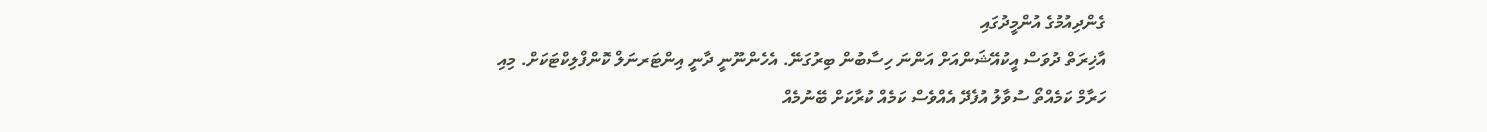ގެންދިއުމުގެ އުންމީދުގައި
އާޚިރަތް ދުވަސް އީކުއޭޝަންއަށް އަންނަ ހިސާބުން ބިރުގަނޭ. އެހެންނޫނީ ދާނީ އިންޓަރނަލް ކޮންފްލިކްޓަކަށް. މިއި ހަރާމް ކަމެއްތޯ ސުވާލު އުފެދޭ އެއްވެސް ކަމެއް ކުރާކަށް ބޭނުމެއް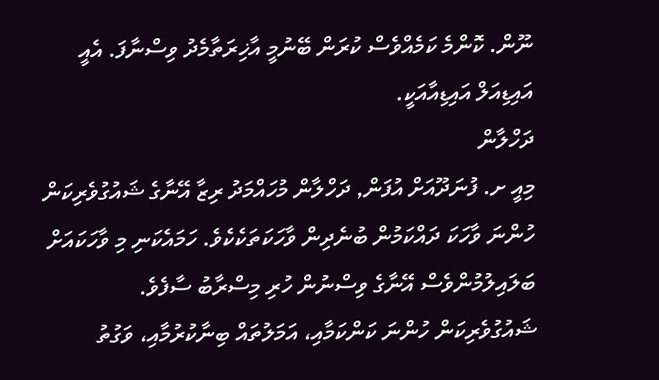ނޫން. ކޮންމެ ކަމެއްވެސް ކުރަން ބޭނުމީ އާޚިރަތާމެދު ވިސްނާފަ. އެއީ އައިޑިއަލް އައިޑިއާއަކީ.
ދަހްލާން
މިއީ ށ. ފުނަދޫއަށް އުފަން, ދަހްލާން މުހައްމަދު ރިޒާ އޭނާގެ ޝައުގުވެރިކަން ހުންނަ ވާހަކަ ދައްކަމުން ބުނެދިން ވާހަކަތަކެކެވެ. ހަމައެކަނި މި ވާހަކައަށް ބަލައިލުމުންވެސް އޭނާގެ ވިސްނުން ހުރި މިސްރާބު ސާފެވެ. ޝައުގުވެރިކަން ހުންނަ ކަންކަމާއި، އަމަލުތައް ބިނާކުރުމާއި، ވަގުތު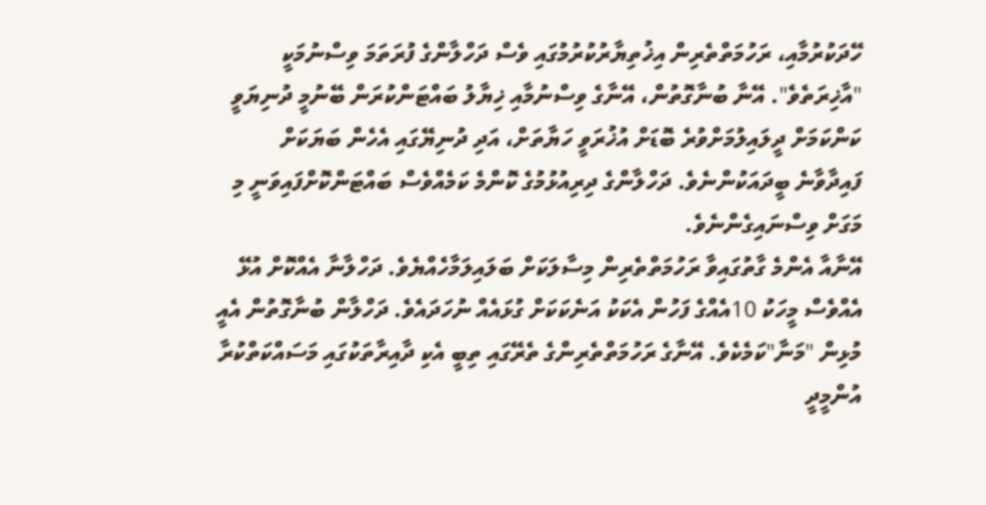ހޭދަކުރުމާއި، ރަހުމަތްތެރިން އިޚުތިޔާރުކުރުމުގައި ވެސް ދަހްލާންގެ ފުރަތަމަ ވިސްނުމަކީ "އާޚިރަތެވެ". އޭނާ ބުނާގޮތުން، އޭނާގެ ވިސްނުމާއި ޚިޔާލު ބައްޓަންކުރަން ބޭނުމީ ދުނިޔަވީ ކަންކަމަށް ދީލައިލުމަށްވުރެ ބޮޑަށް އުޚުރަވީ ހަޔާތަށް، އަދި ދުނިޔޭގައި އެހެން ބަޔަކަށް ފައިދާވާނެ ބީދައަކުންނެވެ. ދަހްލާންގެ ދިރިއުޅުމުގެ ކޮންމެ ކަމެއްވެސް ބައްޓަންކޮށްފައިވަނީ މި މަގަށް ވިސްނައިގެންނެވެ.
އޭނާއާ އެންމެ ގާތުގައިވާ ރަހުމަތްތެރިން މިސާލަކަށް ބަލައިލަމާހެއްޔެވެ. ދަހްލާނާ އެއްކޮށް އުޅޭ އެއްވެސް މީހަކު 10އެއްގެ ފަހުން އެކަކު އަނެކަކަށް ގުޅައެއް ނުހަދައެވެ. ދަހްލާން ބުނާގޮތުން އެއީ މުޅިން "މަނާ"ކަމެކެވެ. އޭނާގެ ރަހުމަތްތެރިންގެ ތެރޭގައި ތިބީ އެކި ދާއިރާތަކުގައި މަސައްކަތްކުރާ އުންމީދީ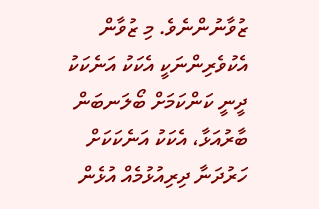ޒުވާނުންނެވެ. މި ޒުވާން އެކުވެރިންނަކީ އެކަކު އަނެކަކު ދީނީ ކަންކަމަށް ބޯލަނބަން ބާރުއަޅާ، އެކަކު އަނެކަކަށް ހަރުދަނާ ދިރިއުޅުމެއް އުޅެން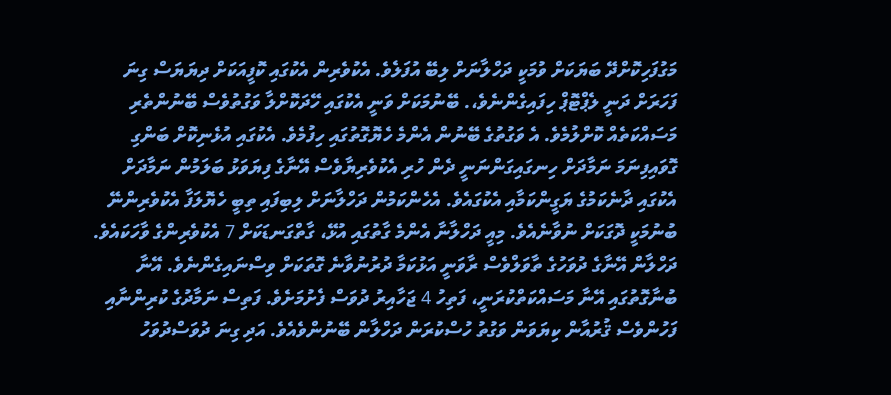މަގުފަހިކޮށްދޭ ބަޔަކަށް ވުމަކީ ދަހްލާނަށް ލިބޭ އުފަލެވެ. އެކުވެރިން އެކުގައި ކޮފީއަކަށް ދިޔަޔަސް ގިނަ ފަހަރަށް ދަނީ ލެޕްޓޮޕް ހިފައިގެންނެވެ،. ބޭނުމަކަށް ވަނީ އެކުގައި ހޭދަކޮށްލާ ވަގުތުވެސް ބޭނުންތެރި މަސައްކަތެއް ކޮށްލުމެވެ. އެ ވަގުތުގެ ބޭނުން އެންމެ ހެޔޮގޮތުގައި ހިފުމެވެ. އެކުގައި އުޅެނިކޮށް ބަންގި ގޮވައިފިނަމަ ނަމާދަށް ހިނގައިގަންނަނީ ދެން ހުރި އެކުވެރިޔާވެސް އޭނާގެ ފިޔަވަޅު ބަލަމުން ނަމާދަށް އެކުގައި ދާނެކަމުގެ ޔަގީންކަމާއި އެކުގައެވެ. އެހެންކަމުން ދަހްލާނަށް ލިބިފައި ތިބީ ހެޔޮލަފާ އެކުވެރިންނޭ ބުނުމަކީ ދޮގަކަށް ނުވާނެއެވެ. މިއީ ދަހްލާނާ އެންމެ ގާތުގައި އުޅޭ، ގާތްގަނޑަކަށް 7 އެކުވެރިންގެ ވާހަކައެވެ.
ދަހްލާން އޭނާގެ ދުވަހުގެ ތާވަލްވެސް ރާވަނީ އަޅުކަމާ ދުރުނުވާނެ ގޮތަކަށް ވިސްނައިގެންނެވެ. އޭނާ ބުނާގޮތުގައި އޭނާ މަސައްކަތްކުރަނީ، ފަތިހު 4 ޖަހާއިރު ދުވަސް ފެށުމަށެވެ. ފަތިސް ނަމާދުގެ ކުރިންނާއި ފަހުންވެސް ޤުރުއާން ކިޔަވަން ވަގުތު ހުސްކުރަން ދަހްލާން ބޭނުންވެއެވެ. އަދި ގިނަ ދުވަސްދުވަހު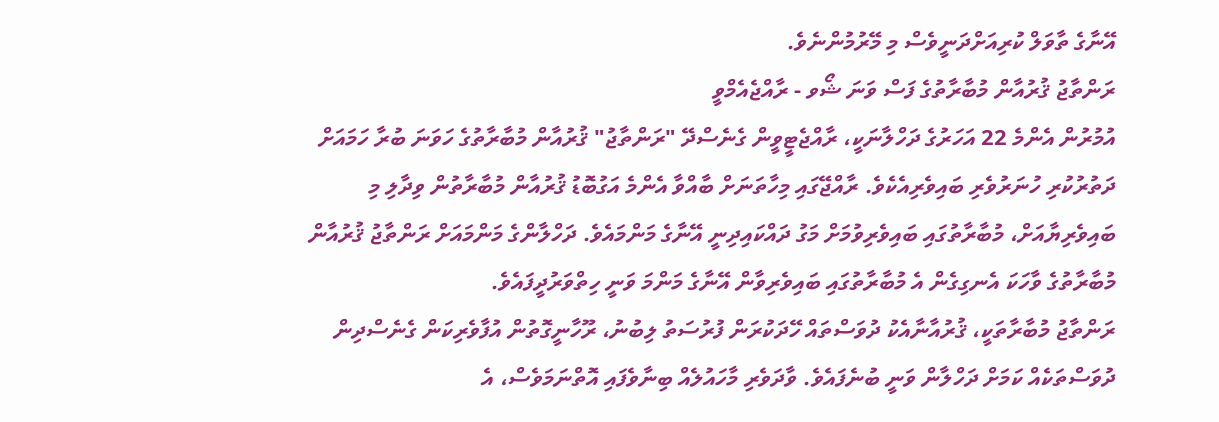އޭނާގެ ތާވަލް ކުރިއަށްދަނީވެސް މި މޭރުމުންނެވެ.
ރަންތާޖު ޤުރުއާން މުބާރާތުގެ ފަސް ވަނަ ޝޯވ - ރާއްޖެއެމްވީ
އުމުރުން އެންމެ 22 އަހަރުގެ ދަހްލާނަކީ، ރާއްޖެޓީވީން ގެނެސްދޭ "ރަންތާޖު" ޤުރުއާން މުބާރާތުގެ ހަވަނަ ބުރާ ހަމައަށް ދަތުރުކުރި ހުނަރުވެރި ބައިވެރިއެކެވެ. ރާއްޖޭގައި މިހާތަނަށް ބާއްވާ އެންމެ އަގުބޮޑު ޤުރުއާން މުބާރާތުން ވިދާލި މި ބައިވެރިޔާއަށް، މުބާރާތުގައި ބައިވެރިވުމަށް މަގު ދައްކައިދިނީ އޭނާގެ މަންމައެވެ. ދަހްލާންގެ މަންމައަށް ރަންތާޖު ޤުރުއާން މުބާރާތުގެ ވާހަކަ އެނގިގެން އެ މުބާރާތުގައި ބައިވެރިވާން އޭނާގެ މަންމަ ވަނީ ހިތްވަރުދީފައެވެ.
ރަންތާޖު މުބާރާތަކީ، ޤުރުއާނާއެކު ދުވަސްތައް ހޭދަކުރަން ފުރުސަތު ލިބުނު، ރޫހާނީގޮތުން އުފާވެރިކަން ގެނެސްދިން ދުވަސްތަކެއް ކަމަށް ދަހްލާން ވަނީ ބުނެފައެވެ. ވާދަވެރި މާހައުލެއް ބިނާވެފައި އޮތްނަމަވެސް، އެ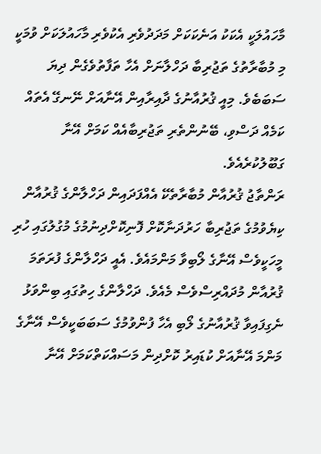މާހައުލަކީ އެކަކު އަނެކަކަށް މަދަދުވެރި އެކުވެރި މާހައުލަކަށް ވުމަކީ މި މުބާރާތުގެ ތަޖުރިބާ ދަހްލާނަށް އެހާ ތަފާތުވެގެން ދިޔަ ސަބަބެވެ. މިއީ ޤުރުއާނުގެ ދާއިރާއިން އޭނާއަށް ނޭނގޭ އެތައް ކަމެއް ދަސްވި، ބޭނުންތެރި ތަޖުރިބާއެއް ކަމަށް އޭނާ ގަބޫލުކުރެއެވެ.
ރަންތާޖު ޤުރުއާން މުބާރާތެކޭ އެއްފަދައިން ދަހްލާންގެ ޤުރުއާން ކިޔެވުމުގެ ތަޖުރިބާ ހަރުދަނާކޮށް ފޮނިކޮށްދިނުމުގެ މުގުލުގައި ހުރި މީހަކީވެސް އޭނާގެ ލޯބިވާ މަންމައެވެ. އެއީ ދަހްލާންގެ ފުރަތަމަ ޤުރުއާން މުދައްރިސްވެސް މެއެވެ. ދަހްލާންގެ ހިތުގައި ބިންވަޅު ނެގިފައިވާ ޤުރުއާނުގެ ލޯބި އެހާ ފުންވުމުގެ ސަބަބަކީވެސް އޭނާގެ މަންމަ އޭނާއަށް ކުޑައިރު ކޮށްދިން މަސައްކަތްކަމަށް އޭނާ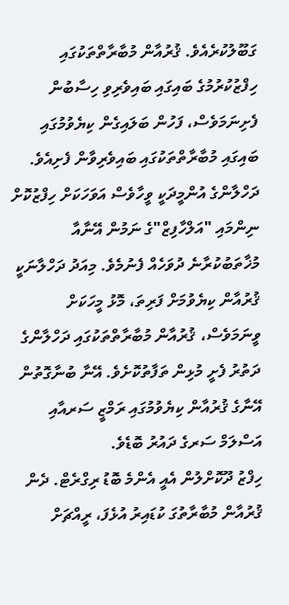ގަބޫލުކުރެއެވެ. ޤުރުއާން މުބާރާތްތަކުގައި ހިފްޒުކުރުމުގެ ބައިގައި ބައިވެރިވި ހިސާބުން ފެށިނަމަވެސް، ފަހުން ބަލައިގެން ކިޔެވުމުގައި ބައިގައި މުބާރާތްތަކުގައި ބައިވެރިވާން ފެށިއެވެ. ދަހްލާންގެ އުންމީދަކީ ވީހާވެސް އަވަހަކަށް ހިފްޒުކޮށް ނިންމައި "އަލްހާފިޒް"ގެ ނަމުން އޭނާއާ މުޚާތަބުކުރާނެ ދުވަހެއް ފެނުމެވެ. މިއަދު ދަހްލާނަކީ ޤުރުއާން ކިޔެވުމަށް ފަރިތަ، މޮޅު މީހަކަށް ވީނަމަވެސް، ޤުރުއާން މުބާރާތްތަކުގައި ދަހްލާންގެ ދަތުރު ފެށީ މުޅިން ތަފާތުކޮށެވެ. އޭނާ ބުނާގޮތުން އޭނާގެ ޤުރުއާން ކިޔެވުމުގައި ރަމްޒީ ސަރއާއި އަސްލަމް ސަރގެ ދައުރު ބޮޑެވެ.
ހިފްޒު ދޫކޮށްލުން އެއީ އެންމެ ބޮޑު ރިގްރެޓް. ދެން ޤުރުއާން މުބާރާތުގަ ކުޑައިރު އުޅެފަ، ރީއްޗަށް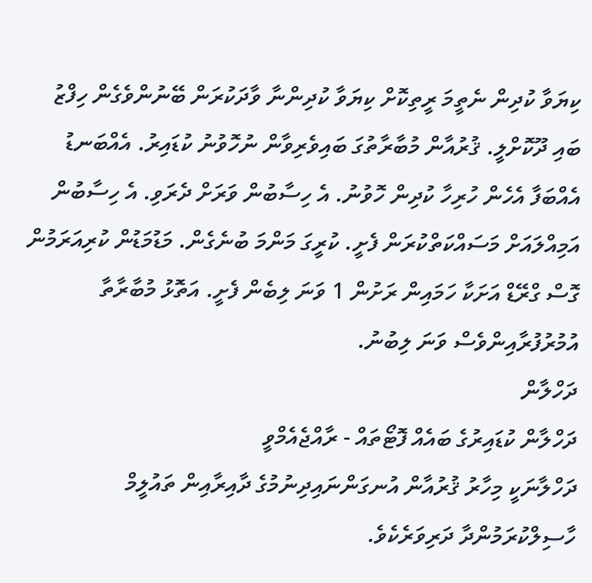ކިޔަވާ ކުދިން ނެތީމަ ރީތިކޮށް ކިޔަވާ ކުދިންނާ ވާދަކުރަން ބޭނުންވެގެން ހިފްޒު ބައި ދޫކޮށްލީ. ޤުރުއާން މުބާރާތުގަ ބައިވެރިވާން ނުހޮވުނު ކުޑައިރު. އެއްބަނޑު އެއްބަފާ އެހެން ހުރިހާ ކުދިން ހޮވުނު. އެ ހިސާބުން ވަރަށް ދެރަވި. އެ ހިސާބުން އަމިއްލައަށް މަސައްކަތްކުރަން ފެށީ. ކުރީގަ މަންމަ ބުނެގެން. މަޑުމަޑުން ކުރިއަރަމުން ގޮސް ގްރޭޑް އަށަކާ ހަމައިން ރަށުން 1 ވަނަ ލިބެން ފެށީ. އަތޮޅު މުބާރާތާ އުމުރުފުރާއިންވެސް ވަނަ ލިބުނު.
ދަހްލާން
ދަހްލާން ކުޑައިރުގެ ބައެއް ފޮޓޯތައް - ރާއްޖެއެމްވީ
ދަހްލާނަކީ މިހާރު ޤުރުއާން އުނގަންނައިދިނުމުގެ ދާއިރާއިން ތައުލީމް ހާސިލްކުރަމުންދާ ދަރިވަރެކެވެ.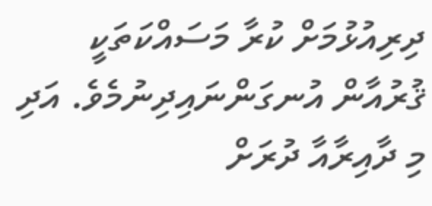ދިރިއުޅުމަށް ކުރާ މަސައްކަތަކީ ޤުރުއާން އުނގަންނައިދިނުމެވެ. އަދި މި ދާއިރާއާ ދުރަށް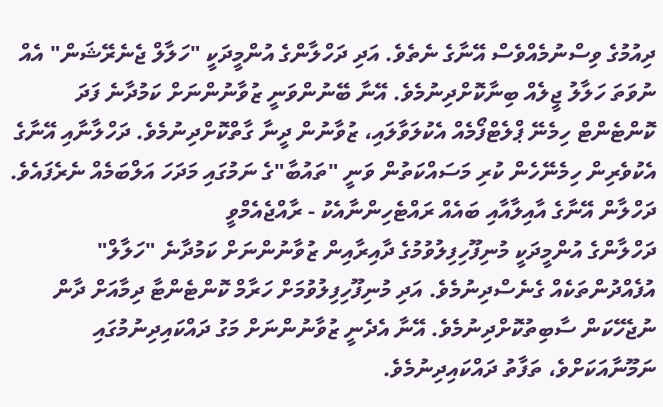ދިއުމުގެ ވިސްނުމެއްވެސް އޭނާގެ ނެތެވެ. އަދި ދަހްލާންގެ އުންމީދަކީ "ހަލާލް ޖެނެރޭޝަން" އެއް ނުވަތަ ހަލާލު ޖީލެއް ބިނާކޮށްދިނުމެވެ. އޭނާ ބޭނުންވަނީ ޒުވާނުންނަށް ކަމުދާނެ ފަދަ ކޮންޓެންޓް ހިމެނޭ ޕްލެޓްފޯމެއް އެކުލަވާލައި، ޒުވާނުން ދީނާ ގާތްކޮށްދިނުމެވެ. ދަހްލާނާއި އޭނާގެ އެކުވެރިން ހިމެނޭހެން ކުރި މަސައްކަތުން ވަނީ "ތައުބާ"ގެ ނަމުގައި މަދަހަ އަލްބަމެއް ނެރެފައެވެ.
ދަހްލާން އޭނާގެ އާއިލާއާއި ބައެއް ރައްޓެހިންނާއެކު - ރާއްޖެއެމްވީ
ދަހްލާންގެ އުންމީދަކީ މުނިފޫހިފިލުވުމުގެ ދާއިރާއިން ޒުވާނުންނަށް ކަމުދާނެ "ހަލާލް" އުފެއްދުންތަކެއް ގެނެސްދިނުމެވެ. އަދި މުނިފޫހިފިލުވުމަށް ހަރާމް ކޮންޓެންޓާ ދިމާއަށް ދާން ނުޖެހޭކަން ސާބިތުކޮށްދިނުމެވެ. އޭނާ އެދެނީ ޒުވާނުންނަށް މަގު ދައްކައިދިނުމުގައި ނަމޫނާއަކަށްވެ، ތަފާތު ދައްކައިދިނުމެވެ.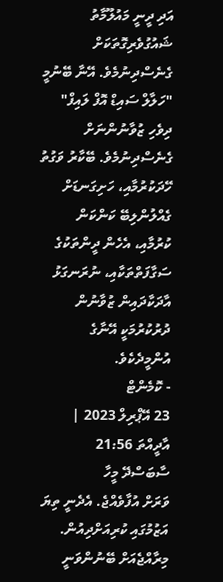އަދި ދީނީ މައުލޫމާތު ޝައުގުވެރިގޮތަކަށް ގެނެސްދިނުމެވެ. އޭނާ ބޭނުމީ "ހަލާލް ސައިޑް އޮފް ލައިފް" ދިވެހި ޒުވާނުންނަށް ގެނެސްދިނުމެވެ. ބޭކާރު ވަގުތު ހޭދަކުރުމާއި، ހަށިގަނޑަށް ގެއްލުންލިބޭ ކަންކަން ކުރުމާއި، އެހެން ދީންތަކުގެ ސަގާފަތްތަކާއި، ނުރަނގަޅު އާދަކާދައިން ޒުވާނުން ދުރުކުރުމަކީ އޭނާގެ އުންމީދެކެވެ.
- ކޮމެންޓް
23 އޭޕްރިލް 2023 | އާދީއްތަ 21:56
ސާބަސްދޭ މީހާ
ވަރަށް އުފާވެއްޖެ. އެދެނީ ތިޔަ އަޒުމުގައި ކުރިއަށްދިއުން. މިރާއްޖެއަށް ބޭނުންވަނީ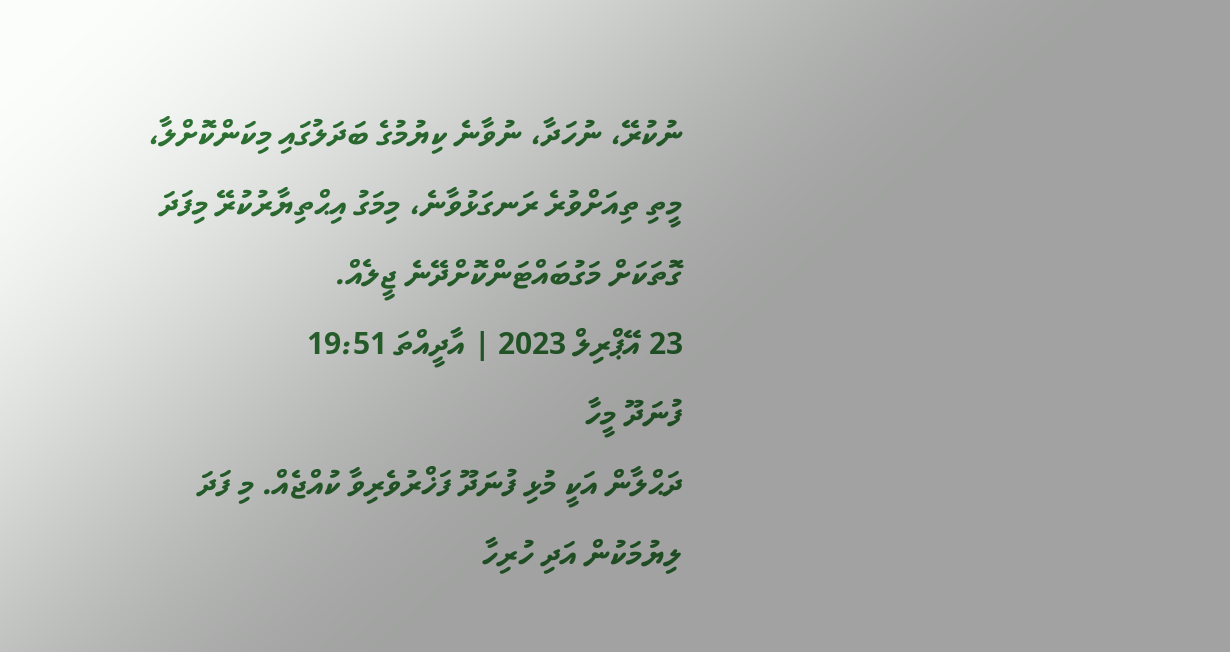ނުކުރޭ، ނުހަދާ، ނުވާނެ ކިޔުމުގެ ބަދަލުގައި މިކަންކޮށްލާ، މީތި ތިއަށްވުރެ ރަނގަޅުވާނެ، މިމަގު އިޙްތިޔާރުކުރޭ މިފަދަ ގޮތަކަށް މަގުބައްޓަންކޮށްދޭނެ ޖީލެއް.
23 އޭޕްރިލް 2023 | އާދީއްތަ 19:51
ފުނަދޫ މީހާ
ދަޙްލާން އަކީ މުޅި ފުނަދޫ ފަޚްރުވެރިވާ ކުއްޖެއް. މި ފަދަ ލިޔުމަކުން އަދި ހުރިހާ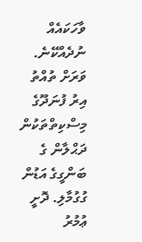ވާހަކައެއް ނުދެއްކޭނެ. ވަރަށް ތުއްތު އިރު ފުނަދޫގެ މިސްކިތްތަކުން ދަޙްލާން ގެ ބަންގީގެ އަޑުން ގުގުމާލި. ދޮށީ ޢުމުރު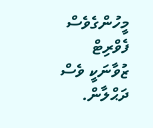މީހުންގެވެސް ފެވްރިޓް ޒުވާނަކީ ވެސް ދަޙްލާން.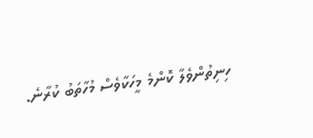ހިނިތުންވެލާ ކޮންމެ މީހަކާވެސް މުހާތަބު ކުރާނެ.